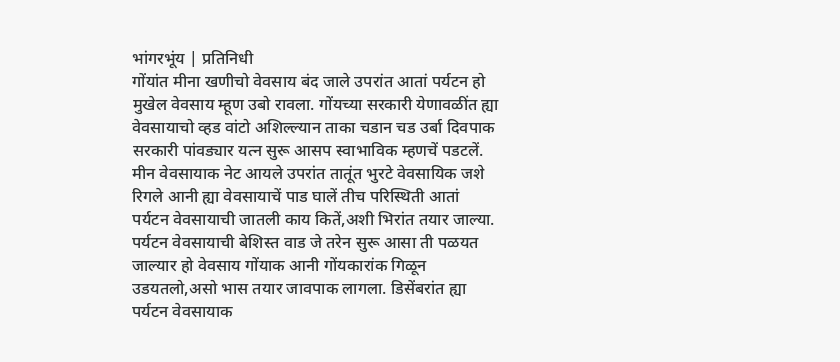भांगरभूंय | प्रतिनिधी
गोंयांत मीना खणीचो वेवसाय बंद जाले उपरांत आतां पर्यटन हो मुखेल वेवसाय म्हूण उबो रावला. गोंयच्या सरकारी येणावळींत ह्या वेवसायाचो व्हड वांटो अशिल्ल्यान ताका चडान चड उर्बा दिवपाक सरकारी पांवड्यार यत्न सुरू आसप स्वाभाविक म्हणचें पडटलें.
मीन वेवसायाक नेट आयले उपरांत तातूंत भुरटे वेवसायिक जशे रिगले आनी ह्या वेवसायाचें पाड घालें तीच परिस्थिती आतां पर्यटन वेवसायाची जातली काय कितें,अशी भिरांत तयार जाल्या. पर्यटन वेवसायाची बेशिस्त वाड जे तरेन सुरू आसा ती पळयत जाल्यार हो वेवसाय गोंयाक आनी गोंयकारांक गिळून उडयतलो,असो भास तयार जावपाक लागला. डिसेंबरांत ह्या पर्यटन वेवसायाक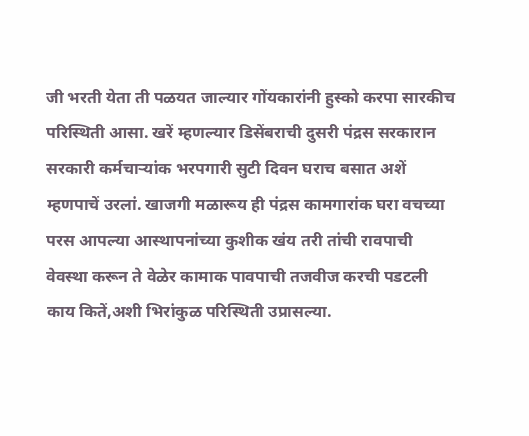जी भरती येता ती पळयत जाल्यार गोंयकारांनी हुस्को करपा सारकीच परिस्थिती आसा. खरें म्हणल्यार डिसेंबराची दुसरी पंद्रस सरकारान सरकारी कर्मचाऱ्यांक भरपगारी सुटी दिवन घराच बसात अशें म्हणपाचें उरलां. खाजगी मळारूय ही पंद्रस कामगारांक घरा वचच्या परस आपल्या आस्थापनांच्या कुशीक खंय तरी तांची रावपाची वेवस्था करून ते वेळेर कामाक पावपाची तजवीज करची पडटली काय कितें,अशी भिरांकुळ परिस्थिती उप्रासल्या.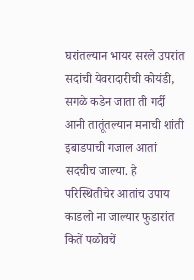घरांतल्यान भायर सरले उपरांत सदांची येवरादारीची कोयंडी, सगळे कडेन जाता ती गर्दी आनी तातूंतल्यान मनाची शांती इबाडपाची गजाल आतां सदचीच जाल्या. हे परिस्थितीचेर आतांच उपाय काडलो ना जाल्यार फुडारांत कितें पळोवचें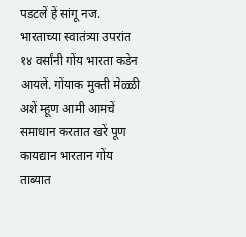पडटलें हें सांगू नज.
भारताच्या स्वातंत्र्या उपरांत १४ वर्सांनी गोंय भारता कडेन आयलें. गोंयाक मुक्ती मेळ्ळी अशें म्हूण आमी आमचें समाधान करतात खरें पूण कायद्यान भारतान गोंय ताब्यात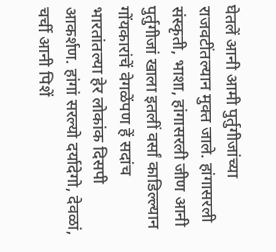घेतलें आनी आमी पुर्तुगीजांच्या राजवटींतल्यान मुक्त जाले. हांगासरली संस्कृती, भाशा, हांगासरली जीण आनी पुर्तुगीजां खाला इतलीं वर्सां काडिल्ल्यान गोंयकारांचें वेगळेंपण हें सदांच भारतांतल्या हेर लोकांक दिसपी आकर्शण. हांगां सरल्यो दर्यादेगो, देवळां, चर्ची आनी पिशें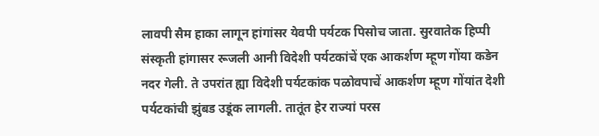लावपी सैम हाका लागून हांगांसर येवपी पर्यटक पिसोच जाता. सुरवातेक हिप्पी संस्कृती हांगासर रूजली आनी विदेशी पर्यटकांचें एक आकर्शण म्हूण गोंया कडेन नदर गेली. ते उपरांत ह्या विदेशी पर्यटकांक पळोवपाचें आकर्शण म्हूण गोंयांत देशी पर्यटकांची झुंबड उडूंक लागली. तातूंत हेर राज्यां परस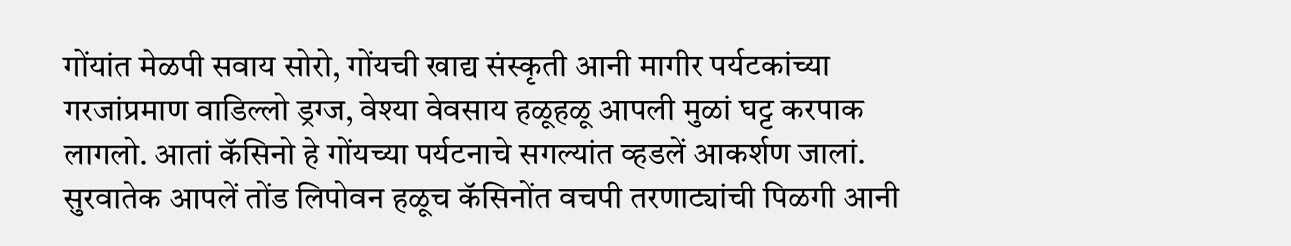गोंयांत मेळपी सवाय सोरो, गोंयची खाद्य संस्कृती आनी मागीर पर्यटकांच्या गरजांप्रमाण वाडिल्लो ड्रग्ज, वेश्या वेवसाय हळूहळू आपली मुळां घट्ट करपाक लागलो. आतां कॅसिनो हे गोंयच्या पर्यटनाचे सगल्यांत व्हडलें आकर्शण जालां. सुरवातेक आपलें तोंड लिपोवन हळूच कॅसिनोंत वचपी तरणाट्यांची पिळगी आनी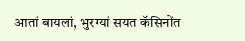आतां बायलां, भुरग्यां सयत कॅसिनोंत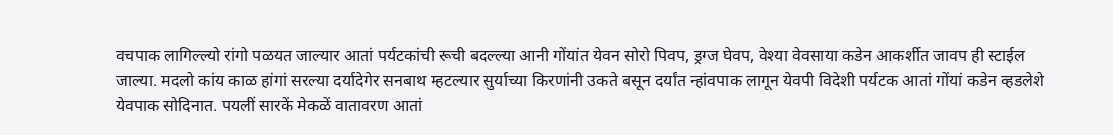वचपाक लागिल्ल्यो रांगो पळयत जाल्यार आतां पर्यटकांची रूची बदल्ल्या आनी गोंयांत येवन सोरो पिवप, ड्रग्ज घेवप, वेश्या वेवसाया कडेन आकर्शीत जावप ही स्टाईल जाल्या. मदलो कांय काळ हांगां सरल्या दर्यादेगेर सनबाथ म्हटल्यार सुर्याच्या किरणांनी उकते बसून दर्यांत न्हांवपाक लागून येवपी विदेशी पर्यटक आतां गोंयां कडेन व्हडलेशे येवपाक सोदिनात. पयलीं सारकें मेकळें वातावरण आतां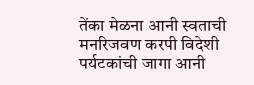तेंका मेळना आनी स्वताची मनरिजवण करपी विदेशी पर्यटकांची जागा आनी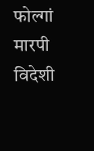फोल्गां मारपी विदेशी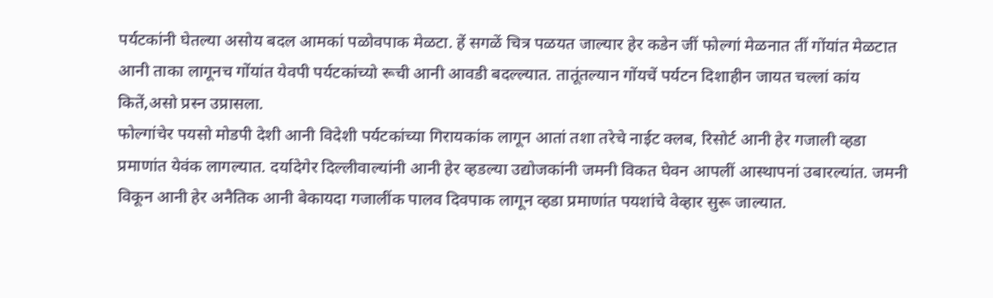पर्यटकांनी घेतल्या असोय बदल आमकां पळोवपाक मेळटा. हें सगळें चित्र पळयत जाल्यार हेर कडेन जीं फोल्गां मेळनात तीं गोंयांत मेळटात आनी ताका लागूनच गोंयांत येवपी पर्यटकांच्यो रूची आनी आवडी बदल्ल्यात. तातूंतल्यान गोंयचें पर्यटन दिशाहीन जायत चल्लां कांय कितें,असो प्रस्न उप्रासला.
फोल्गांचेर पयसो मोडपी देशी आनी विदेशी पर्यटकांच्या गिरायकांक लागून आतां तशा तरेचे नाईट क्लब, रिसोर्ट आनी हेर गजाली व्हडा प्रमाणांत येवंक लागल्यात. दर्यादेगेर दिल्लीवाल्यांनी आनी हेर व्हडल्या उद्योजकांनी जमनी विकत घेवन आपलीं आस्थापनां उबारल्यांत. जमनी विकून आनी हेर अनैतिक आनी बेकायदा गजालींक पालव दिवपाक लागून व्हडा प्रमाणांत पयशांचे वेव्हार सुरू जाल्यात.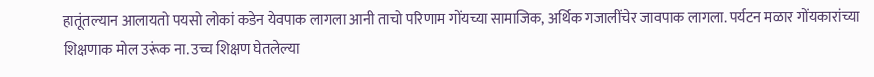हातूंतल्यान आलायतो पयसो लोकां कडेन येवपाक लागला आनी ताचो परिणाम गोंयच्या सामाजिक, अर्थिक गजालींचेर जावपाक लागला. पर्यटन मळार गोंयकारांच्या शिक्षणाक मोल उरूंक ना. उच्च शिक्षण घेतलेल्या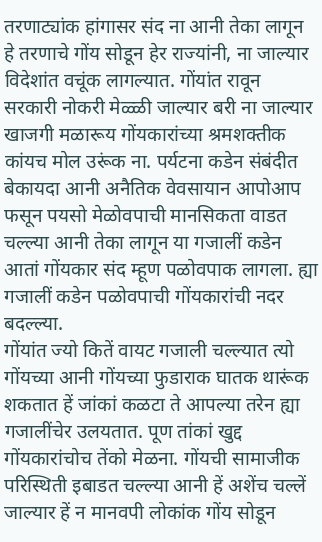तरणाट्यांक हांगासर संद ना आनी तेका लागून हे तरणाचे गोंय सोडून हेर राज्यांनी, ना जाल्यार विदेशांत वचूंक लागल्यात. गोंयांत रावून सरकारी नोकरी मेळ्ळी जाल्यार बरी ना जाल्यार खाजगी मळारूय गोंयकारांच्या श्रमशक्तीक कांयच मोल उरूंक ना. पर्यटना कडेन संबंदीत बेकायदा आनी अनैतिक वेवसायान आपोआप फसून पयसो मेळोवपाची मानसिकता वाडत चल्ल्या आनी तेका लागून या गजालीं कडेन आतां गोंयकार संद म्हूण पळोवपाक लागला. ह्या गजालीं कडेन पळोवपाची गोंयकारांची नदर बदल्ल्या.
गोंयांत ज्यो कितें वायट गजाली चल्ल्यात त्यो गोंयच्या आनी गोंयच्या फुडाराक घातक थारूंक शकतात हें जांकां कळटा ते आपल्या तरेन ह्या गजालींचेर उलयतात. पूण तांकां खुद्द गोंयकारांचोच तेंको मेळना. गोंयची सामाजीक परिस्थिती इबाडत चल्ल्या आनी हें अशेंच चल्लें जाल्यार हें न मानवपी लोकांक गोंय सोडून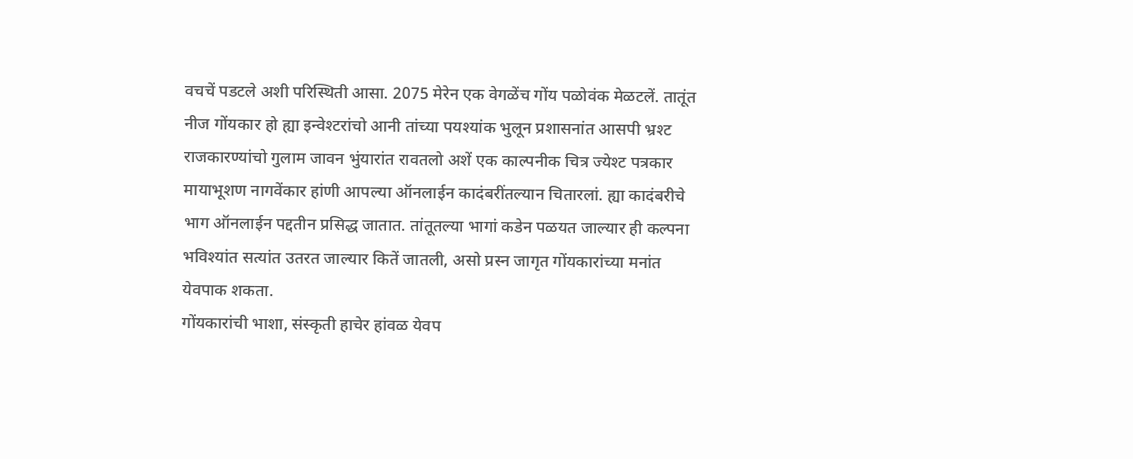वचचें पडटले अशी परिस्थिती आसा. 2075 मेरेन एक वेगळेंच गोंय पळोवंक मेळटलें. तातूंत नीज गोंयकार हो ह्या इन्वेश्टरांचो आनी तांच्या पयश्यांक भुलून प्रशासनांत आसपी भ्रश्ट राजकारण्यांचो गुलाम जावन भुंयारांत रावतलो अशें एक काल्पनीक चित्र ज्येश्ट पत्रकार मायाभूशण नागवेंकार हांणी आपल्या ऑनलाईन कादंबरींतल्यान चितारलां. ह्या कादंबरीचे भाग ऑनलाईन पद्दतीन प्रसिद्ध जातात. तांतूतल्या भागां कडेन पळयत जाल्यार ही कल्पना भविश्यांत सत्यांत उतरत जाल्यार कितें जातली, असो प्रस्न जागृत गोंयकारांच्या मनांत येवपाक शकता.
गोंयकारांची भाशा, संस्कृती हाचेर हांवळ येवप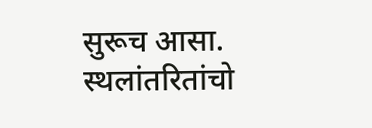सुरूच आसा. स्थलांतरितांचो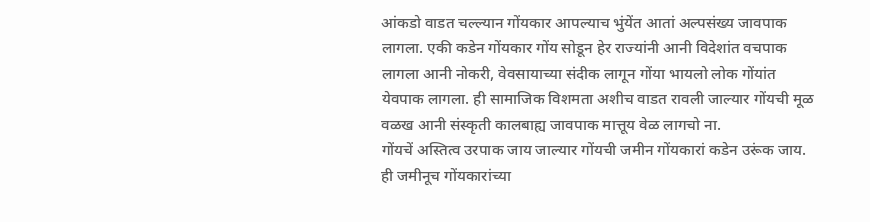आंकडो वाडत चल्ल्यान गोंयकार आपल्याच भुंयेंत आतां अल्पसंख्य जावपाक लागला. एकी कडेन गोंयकार गोंय सोडून हेर राज्यांनी आनी विदेशांत वचपाक लागला आनी नोकरी, वेवसायाच्या संदीक लागून गोंया भायलो लोक गोंयांत येवपाक लागला. ही सामाजिक विशमता अशीच वाडत रावली जाल्यार गोंयची मूळ वळख आनी संस्कृती कालबाह्य जावपाक मात्तूय वेळ लागचो ना.
गोंयचें अस्तित्व उरपाक जाय जाल्यार गोंयची जमीन गोंयकारां कडेन उरूंक जाय. ही जमीनूच गोंयकारांच्या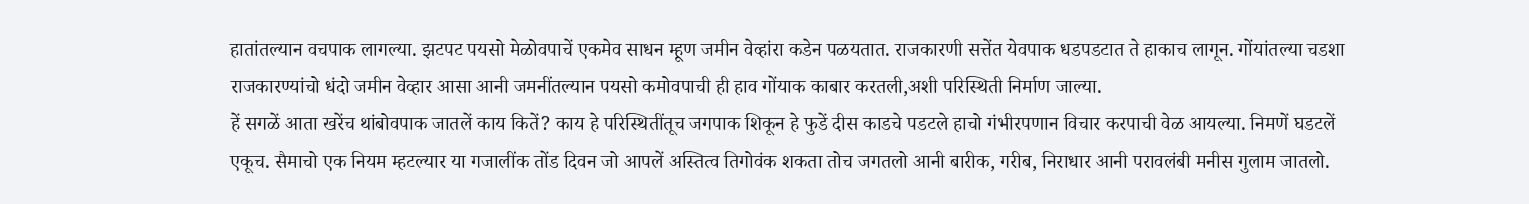हातांतल्यान वचपाक लागल्या. झटपट पयसो मेळोवपाचें एकमेव साधन म्हूण जमीन वेव्हांरा कडेन पळयतात. राजकारणी सत्तेंत येवपाक धडपडटात ते हाकाच लागून. गोंयांतल्या चडशा राजकारण्यांचो धंदो जमीन वेव्हार आसा आनी जमनींतल्यान पयसो कमोवपाची ही हाव गोंयाक काबार करतली,अशी परिस्थिती निर्माण जाल्या.
हें सगळें आता खरेंच थांबोवपाक जातलें काय कितें? काय हे परिस्थितींतूच जगपाक शिकून हे फुडें दीस काडचे पडटले हाचो गंभीरपणान विचार करपाची वेळ आयल्या. निमणें घडटलें एकूच. सैमाचो एक नियम म्हटल्यार या गजालींक तोंड दिवन जो आपलें अस्तित्व तिगोवंक शकता तोच जगतलो आनी बारीक, गरीब, निराधार आनी परावलंबी मनीस गुलाम जातलो.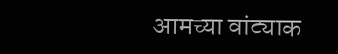आमच्या वांट्याक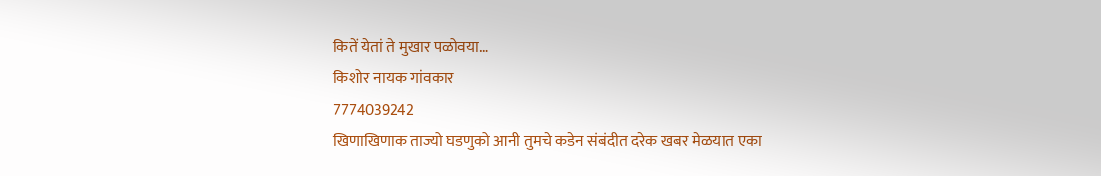कितें येतां ते मुखार पळोवया…
किशोर नायक गांवकार
7774039242
खिणाखिणाक ताज्यो घडणुको आनी तुमचे कडेन संबंदीत दरेक खबर मेळयात एका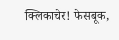क्लिकाचेर! फेसबूक,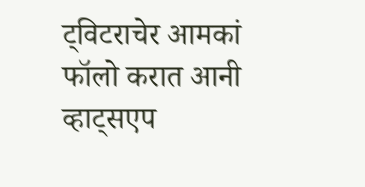ट्विटराचेर आमकां फॉलो करात आनी व्हाट्सएप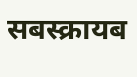सबस्क्रायब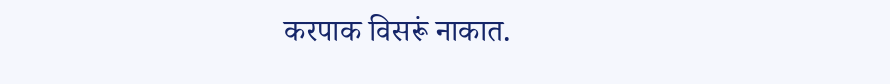करपाक विसरूं नाकात.